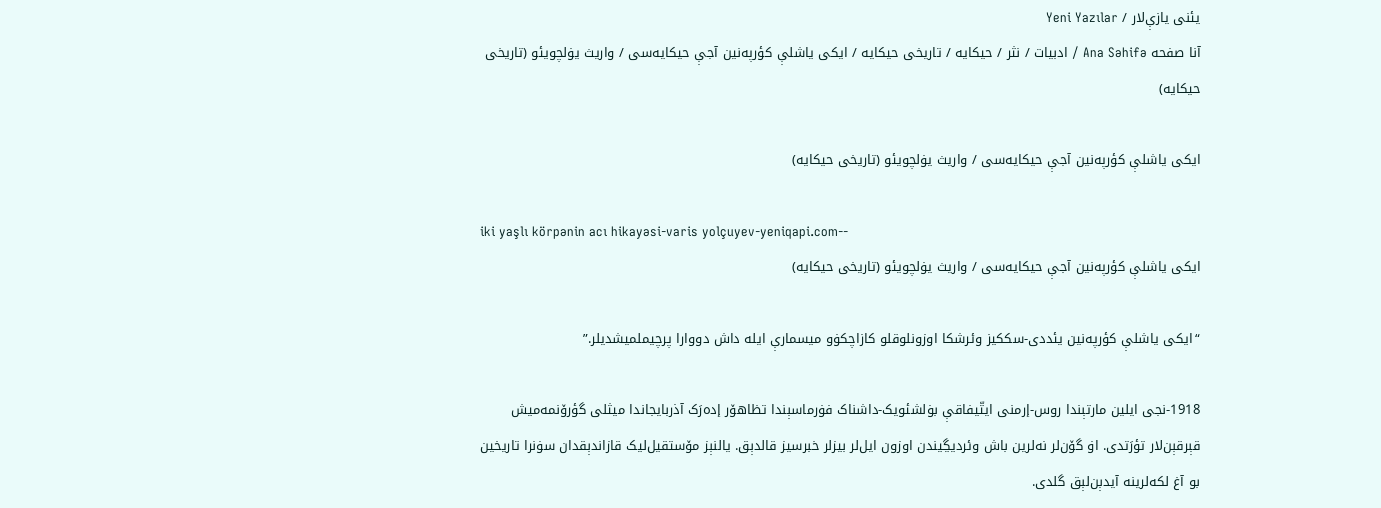یئنی یازې‌لار / Yeni Yazılar
آنا صفحه Ana Səhifə / ادبیات / نثر / حیکایه / تاریخی حیکایه / ایکی یاشلې کؤرپه‌نین آجې حیکایه‌سی / واریث یۏلچویئو (تاریخی حیکایه)

ایکی یاشلې کؤرپه‌نین آجې حیکایه‌سی / واریث یۏلچویئو (تاریخی حیکایه)

iki yaşlı körpənin acı hikayəsi-varis yolçuyev-yeniqapi.com--
ایکی یاشلې کؤرپه‌نین آجې حیکایه‌سی / واریث یۏلچویئو (تاریخی حیکایه)

“ایکی یاشلې کؤرپه‌نین یئددی-سککیز وئرشکا اوزونلوقلو کازاچکۏو میسمارې ایله داش دووارا پرچیملمیشدیلر.”

1918-نجی ایلین مارتېندا روس-إرمنی ایتّیفاقې بۏلشئویک-داشناک فۏرماسېندا تظاهۆر إده‌رَک آذربایجاندا میثلی گؤرۆنمه‌میش قېرقېن‌لار تؤرَتدی. اۏ گۆن‌لر نه‌لرین باش وئردیڲیندن‌ اوزون ایل‌لر بیز‌لر خبرسیز قالدېق. یالنېز مۆستقیل‌لیک قازاندېقدان سۏنرا تاریخین بو آغ لکه‌لرینه‌ آیدېن‌لېق گلدی.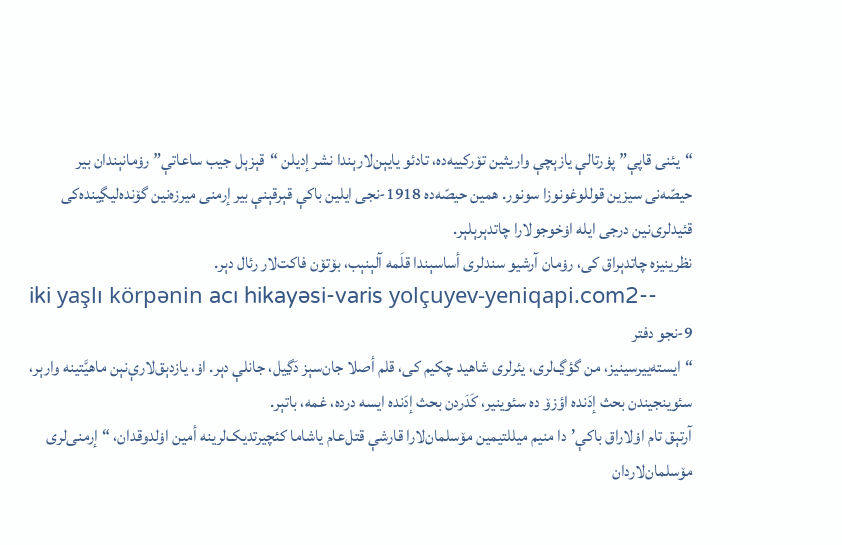“یئنی قاپې” پۏرتا‌لې یازېچې واریثین تۆرکییه‌ده‌، تادئو یایېن‌لارېندا نشر إدیلن “قېزېل جیب ساعاتې” رۏمانېندان بیر حیصّه‌نی سیزین قوللوغونوزا سونور. همین حیصّه‌ده‌ 1918-نجی ایلین با‌کې قېرقېنې بیر إرمنی میرزه‌‌نین گۆنده‌لیڲینده‌کی قئید‌لری‌نین درجی ایله‌ اۏخوجو‌لارا چاتدېرېلېر.
نظرینیزه‌ چاتدېراق کی، رۏمان آرشیو سند‌لری أساسېندا قلَمه‌ آلېنېب، بۆتۆن فاکت‌لار رئال دېر.
iki yaşlı körpənin acı hikayəsi-varis yolçuyev-yeniqapi.com2--
9-نجو دفتر
“ایسته‌ییرسینیز، من گؤڲ‌لری، یئرلری شاهید چکیم کی، قلم أصلا جان‌سېز دَڲیل، جانلې دېر. اۏ، یازدېق‌لارې‌نېن ماهیَّتینه‌ وارېر، سئوینجیندن‌ بحث إدَنده‌ اؤزۆ ده‌ سئوینیر، کَدَردن بحث إدَنده‌ ایسه‌ درده‌، غمه‌، باتېر.
آرتېق تام اۏلاراق باکې’دا منیم میللتیمین مۆسلمان‌لارا قارشې قتل‌عام یاشاما کئچیرتدیک‌لرینه‌ أمین اۏلدوقدان، “إرمنی‌لری مۆسلمان‌لاردان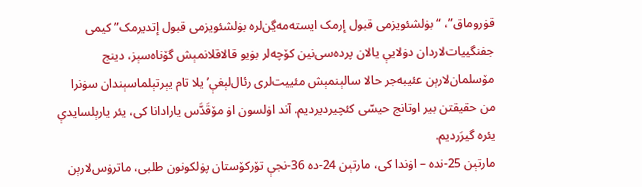قۏروماق”، “بۏلشئویزمی قبول إرمک ایسته‌مه‌ڲن‌لره بۏلشئویزمی قبول إتدیرمک” کیمی جفنگییات‌لاردان دۏلایې یالان پرده‌سی‌نین کۆچه‌لر بۏیو قالا‌قلانمېش گۆناه‌سېز، دینج مۆسلمان‌لارېن عئیبه‌جر حالا سالېنمېش مئییت‌لری رئال‌لېغې’یلا‌ تام یېرتېلماسېندان سۏنرا من حقیقتن بیر اوتانج حیسّی کئچیردیردیم. آند اۏلسون اۏ مۆقَدَّس یارادانا کی، یئر یارېلسایدې یئره‌ گیرَردیم.
مارتېن 25-نده‌ – اۏندا کی، مارتېن 24-ده‌ 36-نجې تۆرکۆستان پۏلکونون طلبی، ماترۏس‌لارېن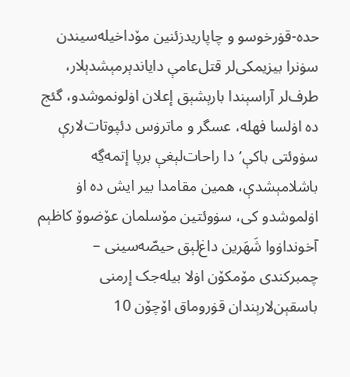حده‌-قۏرخوسو و چاپاریدزئنین مۆداخیله‌سیندن سۏنرا بیزیمکی‌لر قتل‌عامې دایاندېرمېشدېلار، طرف‌لر آراسېندا بارېشېق إعلان اۏلونموشدو، گئج ده‌ اۏلسا فهله‌، عسگر و ماترۏس دئپوتات‌لارې سۏوئتی باکې’دا راحات‌لېغې برپا إتمه‌ڲه‌ باشلامېشدې، همین مقامدا بیر ایش ده‌ اۏ اۏلموشدو کی، سۏوئتین مۆسلمان عۆضوۆ کاظېم آخونداۏوا شَهَرین داغ‌لېق حیصّه‌سینی – چمبرکندی مۆمکۆن اۏلا بیله‌جک إرمنی باسقېن‌لارېندان قۏروماق اۆچۆن 10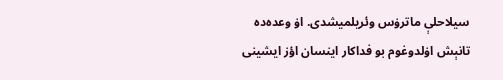سیلاحلې ماترۏس وئریلمیشدی. اۏ وعده‌ده‌ تانېش اۏلدوغوم بو فداکار اینسان اؤز ایشینی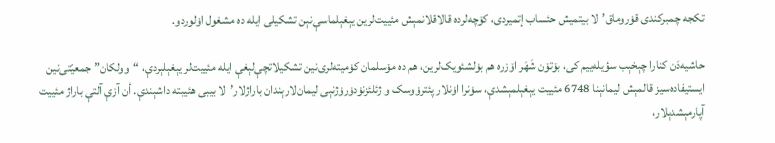تکجه‌ چمبرکندی قۏروماق’لا بیتمیش حئساب إتمیردی، کۆچه‌لرده‌ قالا‌قلانمېش مئییت‌لرین یېغېلماسې‌نېن تشکیلی ایله‌ ده‌ مشغول اۏلوردو.

حاشیه‌دَن کنارا چېخېب سؤیله‌ییم کی، بۆتۆن شَهَر اۆزره‌ هم بۏلشئویک‌لرین، هم ده‌ مۆسلمان کۏمیته‌لری‌نین تشکیلاتچې‌لېغې ایله‌ مئییت‌لر یېغېلېردې، “وولکان” جمعيّتی‌نین ایستیفاده‌سیز قالمېش لیمانېنا 6748 مئییت یېغېلمېشدې، سۏنرا اۏنلار پئترۏوسک و ژئلئزنۏدۏرۏژنېی لیمان‌لارېندان باراژ‌لار’لا بیبی هئیبته‌ داشېندې. أن آزې آلتې باراژ مئییت آپارمېشدېلار،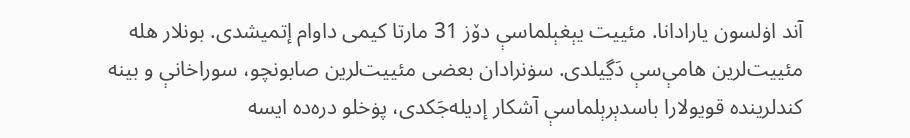آند اۏلسون یارادانا. مئییت یېغېلماسې دۆز 31 مارتا کیمی داوام إتمیشدی. بونلار هله‌ مئییت‌لرین هامې‌سې دَڲیلدی. سۏنرادان بعضی مئییت‌لرین صابونچو، سوراخانې و بینه‌ کند‌لرینده‌ قویو‌لارا باسدېرېلماسې آشکار إدیله‌جَکدی، پۏخلو دره‌ده‌ ایسه‌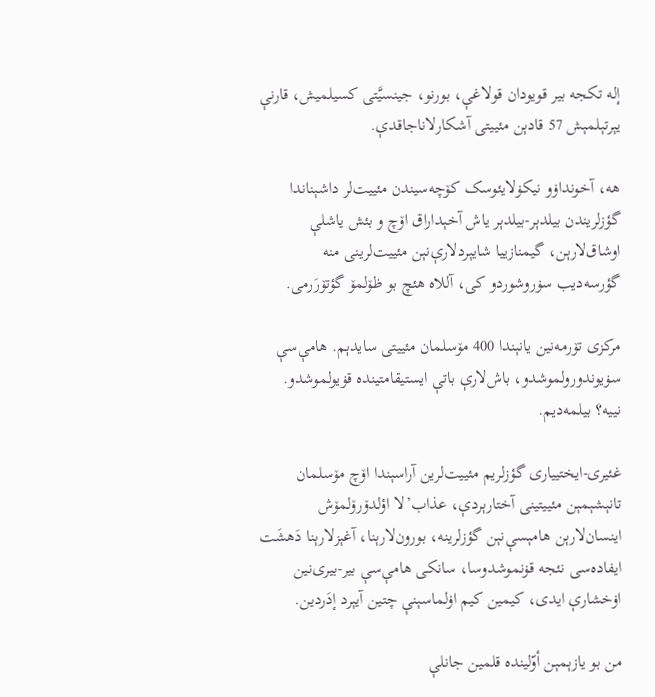إله‌ تکجه‌ بیر قویودان قولاغې، بورنو، جینسيَّتی کسیلمیش، قارنې یېرتېلمېش 57 قادېن مئییتی آشکارلاناجاقدې.

هه‌، آخونداۏو نیکۏلایئوسک کۆچه‌سیندن‌ مئییت‌لر داشېناندا گؤزلریندن‌ بیلدېر-بیلدېر یاش آخېداراق اۆچ و بئش یاشلې اوشاق‌لارېن، گیمنازییا شایېردلارې‌نېن مئییت‌لرینی منه‌ گؤرسه‌دیب سۏروشوردو کی، آللاه‌ هئچ بو ظۆلمۆ گؤتۆرَرمی.

مرکزی تۆرمه‌نین یانېندا 400 مۆسلمان مئییتی سایدېم. هامې‌سې سۏیوندورولموشدو، باش‌لارې باتې ایستیقامتینده‌ قۏیولموشدو. نییه‌؟ بیلمه‌دیم.

غئیری-ایختییاری گؤز‌لریم مئییت‌لرین آراسېندا اۆچ مۆسلمان تانېشېمېن مئییتینی آختارېردې، عذاب’لا اؤلدۆرۆلمۆش اینسان‌لارېن هامېسې‌نېن گؤزلرینه‌، بورون‌لارېنا، آغېز‌لارېنا دَهشَت ایفاده‌سی نئجه‌ قۏنموشدوسا، سانکی هامې‌سې بیر-بیری‌نین اۏخشارې ایدی، کیمین کیم اۏلماسېنې چتین آیېرد إدَردین.

من بو یازېمېن أوّلینده‌ قلمین جانلې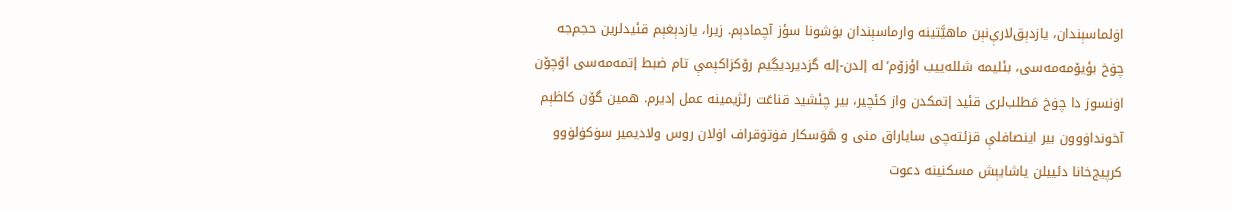اۏلماسېندان، یازدېق‌لارې‌نېن ماهیَّتینه‌ وارماسېندان بۏشونا سؤز آچمادېم. زیرا، یازدېغېم قئید‌لرین حجم‌جه‌ چۏخ بؤیۆمه‌مه‌سی، بئلیمه‌ شلله‌ییب اؤزۆم’له‌ إلدن-إله‌ گزدیردیڲیم رۆکزاکېمې تام ضبط إتمه‌مه‌سی اۆچۆن اۏنسوز دا چۏخ مَطلب‌لری قئید إتمکدن واز کئچیر، بیر چئشید قناعَت رئژیمینه‌ عمل إدیرم. همین گۆن کاظېم آخونداۏوون بیر اینصافلې قزئته‌چی سایاراق منی و هَوَسکار فۏتۏقراف اۏلان روس ولادیمیر سۏکۏلۏوو کرپیج‌خانا دئییلن یاشایېش مسکنینه‌ دعوت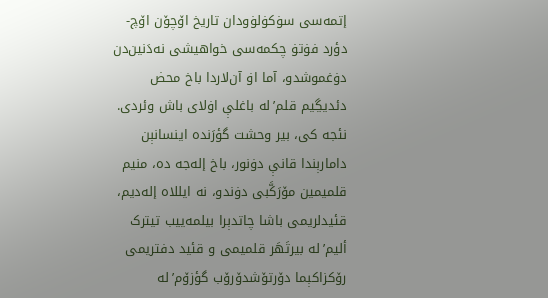إتمه‌سی سۏکۏلۏودان تاریخ اۆچۆن اۆچ-دؤرد فۏتۏ چکمه‌سی خواهیشی نه‌دَنین‌دن‌ دۏغموشدو، آما اۏ آن‌لاردا باخ محض دئدیڲیم قلم’له‌ باغلې اۏلای باش وئردی. نئجه‌ کی، بیر وحشت گؤرَنده‌ اینسانېن دامارېندا قانې دۏنور، باخ إله‌جه‌ ده‌، منیم قلمیمین مۆرَکَّبی دۏندو، نه‌ ایللاه‌ إله‌دیم، قئید‌لریمی باشا چاتدېرا بیلمه‌ییب تیترک ألیم’له‌ بیرتَهَر قلمیمی و قئید دفتریمی رۆکزاکېما دۆرتۆشدۆرۆب گؤزۆم’له‌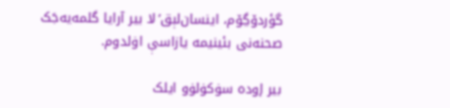گؤردۆڲۆم، اینسان‌لېق’لا بیر آرایا گلمه‌یه‌جَک صحنه‌نی بئینیمه‌ یازاسې اۏلدوم.

بیر إوده‌ سۏکۏلۏو ایلک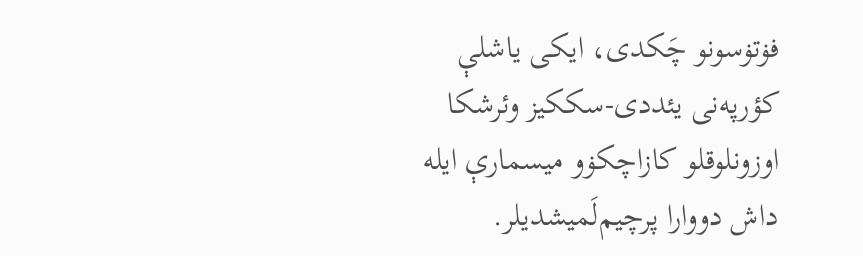فۏتۏسونو چَکدی، ایکی یاشلې کؤرپه‌نی یئددی-سککیز وئرشکا اوزونلوقلو کازاچکۏو میسمارې ایله‌ داش دووارا پرچیم‌لَمیشدیلر.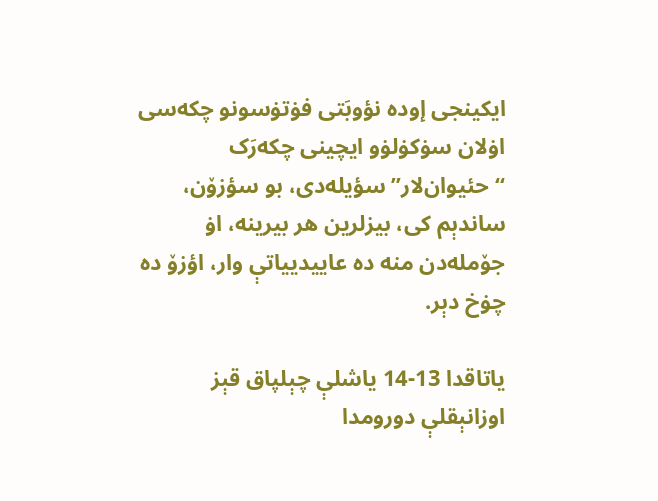ایکینجی إوده‌ نؤوبَتی فۏتۏسونو چکه‌سی اۏلان سۏکۏلۏو ایچینی چکه‌رَک “حئیوان‌لار” سؤیله‌دی، بو سؤزۆن، ساندېم کی، بیز‌لرین هر بیرینه‌، اۏ جۆمله‌دن منه‌ ده‌ عاییدییاتې وار، اؤزۆ ده‌ چۏخ دېر.

یاتاقدا 13-14 یاشلې چېلپاق قېز اوزانېقلې دورومدا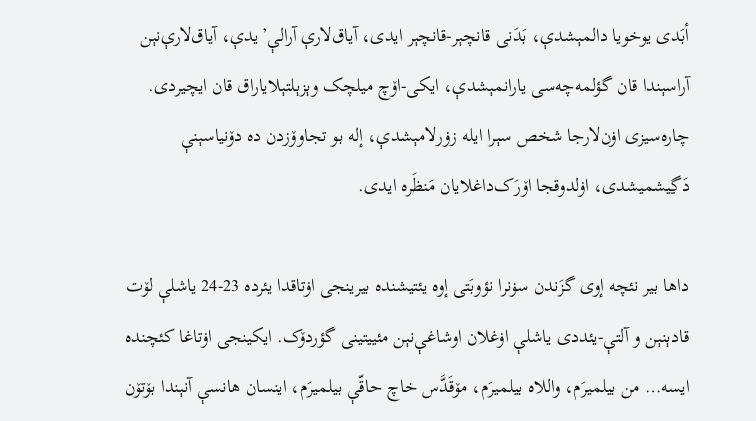أبَدی یوخویا دالمېشدې، بَدَنی قانچېر-قانچېر ایدی، آیاق‌لارې آرالې’یدې، آیاق‌لارې‌نېن آراسېندا قان گؤلمه‌چه‌سی یارانمېشدې، ایکی-اۆچ میلچک وېزېلتېلایاراق قان ایچیردی. چاره‌سیزی اۏن‌لارجا شخص سېرا ایله‌ زۏرلامېشدې، إله‌ بو تجاوۆزدن ده‌ دۆنیاسېنې دَڲیشمیشدی، اۏلدوقجا اۆرَک‌داغلایان مَنظَره‌ ایدی.

داها بیر نئچه‌ إوی گزَندن سۏنرا نؤوبَتی إوه‌ یئتیشنده‌ بیرینجی اۏتاقدا یئرده‌ 23-24 یاشلې لۆت قادېنېن و آلتې-یئددی یاشلې اۏغلان اوشاغې‌نېن مئییتینی گؤردۆک. ایکینجی اۏتاغا کئچنده‌ ایسه‌… من بیلمیرَم، واللاه‌ بیلمیرَم، مۆقَدَّس خاچ حاقّې بیلمیرَم، اینسان هانسې آنېندا بۆتۆن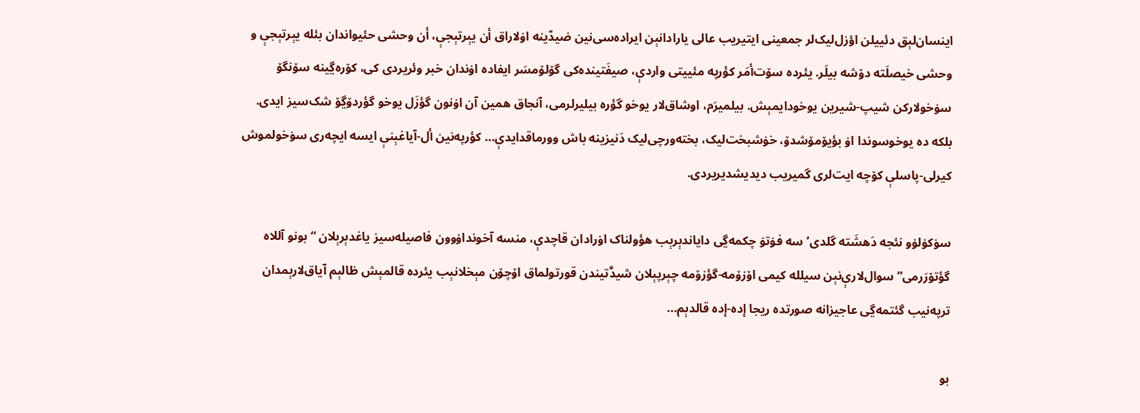اینسان‌لېق دئییلن اؤزل‌لیک‌لر جمعینی ایتیریب عالی یارادانېن ایراده‌سی‌نین ضیدّینه‌ اۏلاراق أن یېرتېجې، أن وحشی حئیواندان بئله‌ یېرتېجې و وحشی خیصلَته‌ دۆشه‌ بیلَر. یئرده‌ سۆت‌أ‌مَر کؤرپه‌ مئییتی واردې، صیفَتینده‌کی گۆلۆمسَر ایفاده‌ اۏندان خبر وئریردی کی، کۆره‌ڲینه‌ سۆنگۆ سۏخولا‌رکن شیپ-شیرین یوخودایمېش. بیلمیرَم، اوشاق‌لار یوخو گؤره‌ بیلیر‌لرمی، آنجاق همین آن اۏنون گؤزَل یوخو گؤردۆڲۆ شک‌سیز ایدی. بلکه‌ ده‌ یوخوسوندا اۏ بؤیۆمۆشدۆ، خۏشبخت‌لیک، بخته‌ورچی‌لیک دَنیزینه‌ باش وورماقدایدې… کؤرپه‌نین أل-آیاغېنې ایسه‌ ایچه‌ری‌ سۏخولموش کیر‌لی-پاسلې کۆچه‌ ایت‌لری گمیریب دیدیشدیریردی.

سۏکۏلۏو نئجه‌ دَهشَته‌ گلدی’سه‌ فۏتۏ چکمه‌ڲی دایاندېرېب هؤولناک اۏرادان قاچدې، منسه‌ آخونداۏوون فاصیله‌سیز یاغدېرېلان “بونو آللاه‌ گؤتۆرَرمی” سوال‌لارې‌نېن سیلله‌ کیمی اۆزۆمه‌-گؤزۆمه‌ چېرپېلان شیدَّتیندن‌ قورتولماق اۆچۆن مېخلانېب یئرده‌ قالمېش ظالېم‌ آیاق‌لارېمدان ترپه‌نیب گئتمه‌ڲی عاجیزانه‌ صورتده‌ ریجا إده‌-إده‌ قالدېم…

بو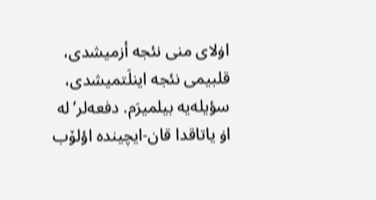اۏلای منی نئجه‌ أزمیشدی، قلبیمی نئجه‌ اینلَتمیشدی، سؤیله‌یه‌ بیلمیرَم. دفعه‌لر’له‌ اۏ یاتاقدا قان-ایچینده‌ اؤلۆب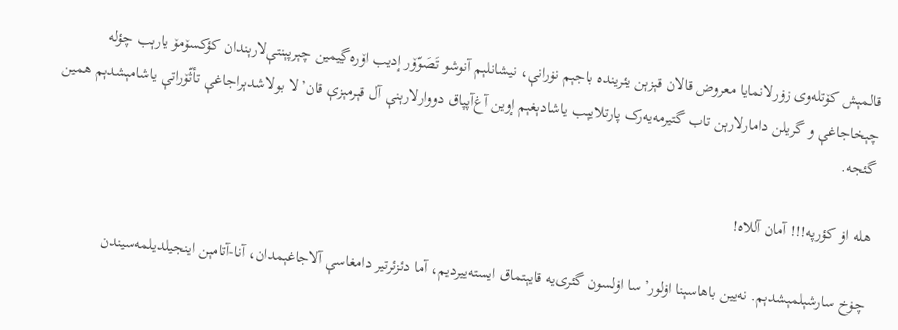قالمېش کۆتله‌وی زۏرلانمایا معروض قالا‌ن قېزېن یئرینده‌ باجېم نۏرانې، نیشانلېم آنوشو تَصَوّۆر إدیب اۆره‌ڲیمین چېرپېنتې‌لارېندان کؤکسۆمۆ یارېب چؤله‌ چېخاجاغې و گریلن دامار‌لارېن تاب گتیرمه‌یه‌رک پارتلایېب یاشادېغېم إوین آغ‌آپپاق دووار‌لارېنې آل قېرمېزې قان’لا‌ بولاشدېراجاغې تأثّۆراتې یاشامېشدېم همین گئجه‌.

هله‌ اۏ کؤرپه‌!!! آمان آللاه‌!

چۏخ سارشېلمېشدېم. نه‌یین باهاسېنا اۏلور’سا اۏلسون گئری‌یه‌ قایېتماق ایسته‌ییردیم، آما دئزئرتیر دامغاسې آلاجاغېمدان، آنا-آتامېن اینجیلدیلمه‌سیندن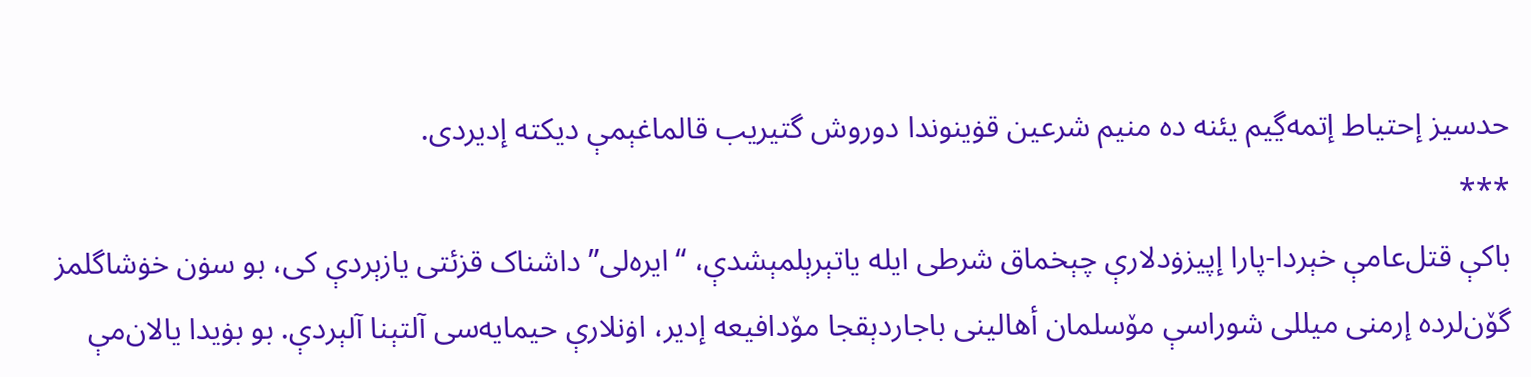حدسیز إحتیاط إتمه‌ڲیم یئنه‌ ده‌ منیم شرعین قۏینوندا دوروش گتیریب قالماغېمې دیکته‌ إدیردی.
***
با‌کې قتل‌عامې خېر‌دا-پارا إپیزۏد‌لارې چېخماق شرطی ایله‌ یاتېرېلمېشدې، “ایره‌لی” داشناک قزئتی یازېردې کی، بو سۏن خۏشاگلمز گۆن‌لرده‌ إرمنی میللی شوراسې مۆسلمان أها‌لینی باجاردېقجا مۆدافیعه‌ إدیر، اۏنلارې حیمایه‌سی آلتېنا آلېردې. بو بۏیدا یالان‌مې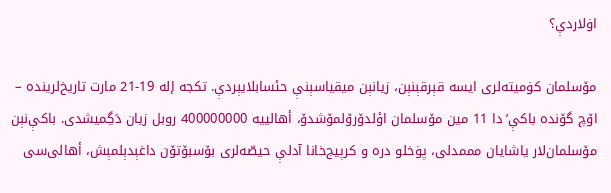اۏلاردې؟

مۆسلمان کۏمیته‌لری ایسه‌ قېرقېنېن، زیانېن میقیاسېنې حئسابلایېردې. تکجه‌ إله‌ 19-21 مارت تاریخ‌لرینده‌ – اۆچ گۆنده‌ باکې’دا 11 مین مۆسلمان اؤلدۆرۆلمۆشدۆ، أها‌لییه‌ 400000000 روبل زیان دَڲمیشدی. باکې‌نېن مۆسلمان‌لار یاشایان مممدلی، پۏخلو دره‌ و کرپیج‌خانا آد‌لې حیصّه‌لری بۆسبۆتۆن داغېدېلمېش، أهالی‌سی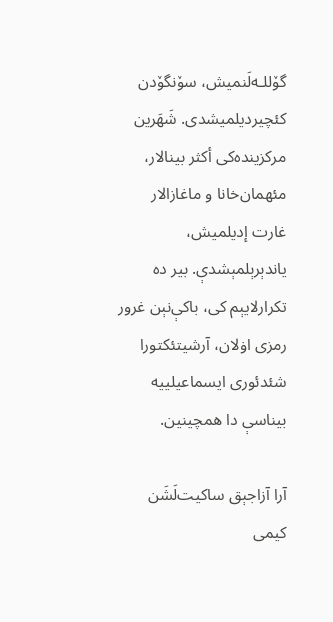گۆللـه‌لَنمیش، سۆنگۆدن کئچیردیلمیشدی. شَهَرین مرکزینده‌کی أکثر بینا‌لار، مئهمان‌خانا و ماغازا‌لار غارت إدیلمیش، یاندېرېلمېشدې. بیر ده‌ تکرارلایېم کی، باکې‌نېن غرور رمزی اۏلان، آرشیتئکتورا شئدئوری ایسماعیلییه‌ بیناسې دا همچینین.

آرا آزاجېق ساکیت‌لَشَن کیمی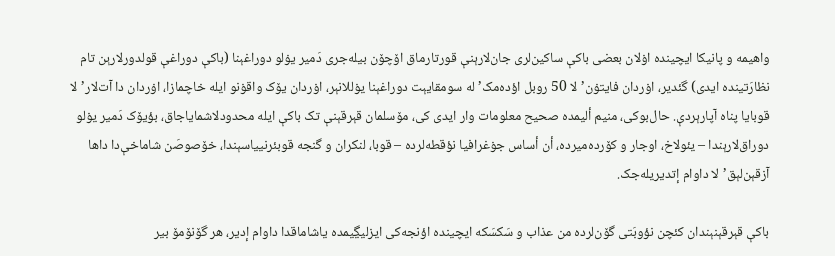واهیمه‌ و پانیکا ایچینده‌ اۏلان بعضی با‌کې ساکین‌لری جان‌لارېنې قورتارماق اۆچۆن بیله‌جری دَمیر یۏلو دوراغېنا (با‌کې دوراغې قولدور‌لارېن تام نظارَتینده‌ ایدی) گئدیر، اۏردان فایتۏن’لا‌ 50 روبل اؤده‌مک’له‌ سومقایېت دوراغېنا یۏللانېر، اۏردان یۆک واقۏنو ایله‌ خاچمازا، اۏردان دا آت‌لار’لا قوبایا پناه‌ آپارېردې. حال‌بوکی، منیم ألیمده‌ صحیح معلومات وار ایدی کی، مۆسلمان قېرقېنې تک با‌کې ایله‌ محدودلاشمایاجاق، بؤیۆک دَمیر یۏلو دوراق‌لارېندا – یئولاخ، اوجار و کۆرده‌میرده‌، أن أساس جۏغرافیا نؤقطه‌‌لرده‌ – قوبا، لنکران و گنجه‌ قوبئرنییاسېندا، خۆصوصَن شاماخې‌دا داها آزقېن‌لېق’لا داوام إتدیریله‌جک.

با‌کې قېرقېنېندان کئچن نؤوبَتی گۆن‌لرده‌ من عذاب و سَکسَکه‌ ایچینده‌ اؤنجه‌کی ایزلیڲیمده یاشاماقدا داوام إدیر، هر گۆنۆمۆ بیر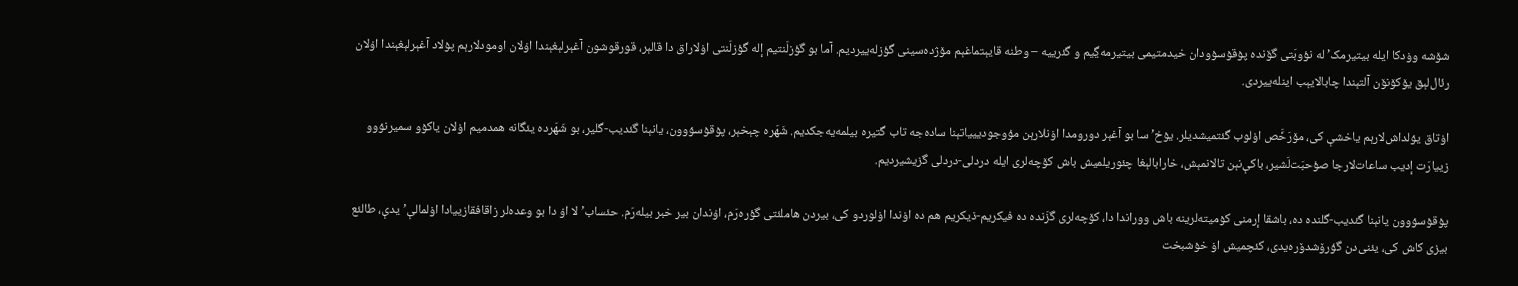شۆشه‌ وۏدکا ایله‌ بیتیرمک’له نؤوبَتی گۆنده‌ پۏقۏسۏودان خیدمتیمی بیتیرمه‌ڲیم و گئرییه‌ – وطنه‌ قایېتماغېم مۆژده‌سینی گؤزله‌ییردیم. آما بو گؤزلَنتیم إله‌ گؤزلَنتی اۏلاراق دا قالېر، قورقوشون آغېرلېغېندا اۏلان اومودلارېم پۏلاد آغېرلېغېندا اۏلان رئال‌لېق یۆکۆنۆن آلتېندا چابالایېب اینله‌ییردی.

اۏتاق یۏلداش‌لارېم یاخشې کی، مۆرَخَّص اۏلوب گئتمیشدیلر. یۏخ’سا بو آغېر دورومدا اۏنلارېن مؤوجودیییاتېنا ساده‌جه‌ تاب گتیره‌ بیلمه‌یه‌جکدیم. شَهَره‌ چېخېر، پۏقۏسۏوون، یانېنا گئدیب-گلیر، بو شَهَرده‌ یئگانه‌ همدمیم اۏلان یاکۏو سمیرنۏوو زییارَت إدیب ساعات‌لارجا صؤحبَت‌لَشیر، باکې‌نېن تالانمېش، خارابالېغا چئوریلمیش باش کۆچه‌لری ایله‌ درد‌لی-درد‌لی گزیشیردیم.

پۏقۏسۏوون یانېنا گئدیب-گلنده‌ ده‌، باشقا إرمنی کۏمیته‌لرینه‌ باش ووراندا دا، کۆچه‌لری گزَنده‌ ده‌ فیکریم-ذیکریم هم ده‌ اۏندا اۏلوردو کی، بیردن هاملئتی گؤره‌رَم، اۏندان بیر خبر بیله‌رَم. حئساب’لا‌ اۏ دا بو وعده‌‌لر زاقافقازییادا اۏلما‌لې’یدې، طالئع بیزی کاش کی، یئنی‌دن گؤرۆشدۆره‌یدی، کئچمیش اۏ خۏشبخت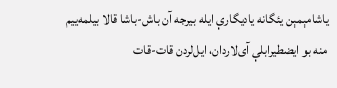یاشامېمېن یئگانه‌ یادیگارې ایله‌ بیرجه‌ آن باش-باشا قالا‌ بیلمه‌ییم منه‌ بو ایضطیرابلې آی‌لاردان، ایل‌لردن قات-قات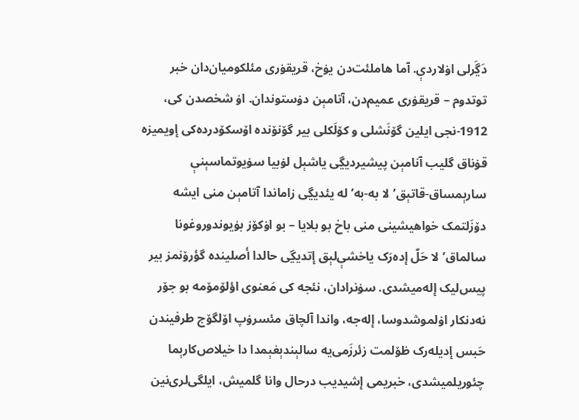دَڲَر‌لی اۏلاردې. آما هاملئت‌دن یۏخ، قریقۏری مئلکومیان‌دان خبر توتدوم – قریقۏری عمیم‌دن، آتامېن دۏستوندان. اۏ شخصدن کی، 1912-نجی ایلین گۆنَشلی و کۆلَکلی بیر گۆنۆنده‌ اۆسکۆدرده‌کی إویمیزه‌ قۏناق گلیب آنامېن پیشیردیڲی یاشېل لۏبیا سۏیوتماسېنې سارېمساق-قاتېق’لا به‌-به’له‌ یئدیڲی زاماندا آتامېن منی ایشه‌ دۆزَلتمک خواهیشینی منی باخ بو بلایا – بو اۏکۆز بۏیوندوروغونا سالماق’لا حَلّ إده‌رَک یاخشې‌لېق إتدیڲی حالدا أصلینده‌ گؤرۆنمز بیر پیس‌لیک إله‌میشدی. سۏنرادان، نئجه‌ کی مَعنوی اؤلۆمۆمه‌ بو جۆر نه‌دنکار اۏلموشدوسا، إله‌جه‌، واندا آلچاق مئسرۏپ اۆلگۆج طرفیندن‌ حَبس إدیله‌رک ظۆلمت زئرزَمی‌یه‌ سالېندېغېمدا دا خیلاص‌کارېما چئوریلمیشدی، خبریمی إشیدیب درحال وانا گلمیش، ایلگی‌لری‌نین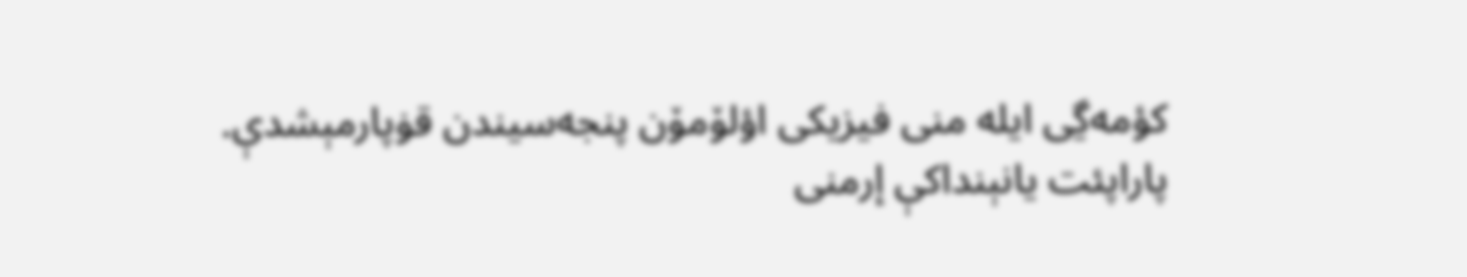کؤمه‌ڲی ایله‌ منی فیزیکی اؤلۆمۆن پنجه‌سیندن‌ قۏپارمېشدې. پاراپئت یانېنداکې إرمنی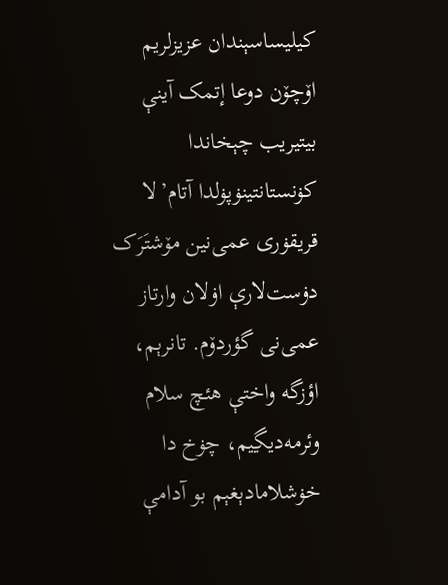کیلیساسېندان عزیزلریم اۆچۆن دوعا إتمک آینې بیتیریب چېخاندا کۏنستانتینۏپۏلدا آتام’لا قریقۏری عمی‌نین مۆشتَرَک دۏست‌لارې اۏلان وارتاز عمی‌نی گؤردۆم. تانرېم، اؤزگه‌ واختې هئچ سلام وئرمه‌دیڲیم، چۏخ دا خۏشلامادېغېم بو آدامې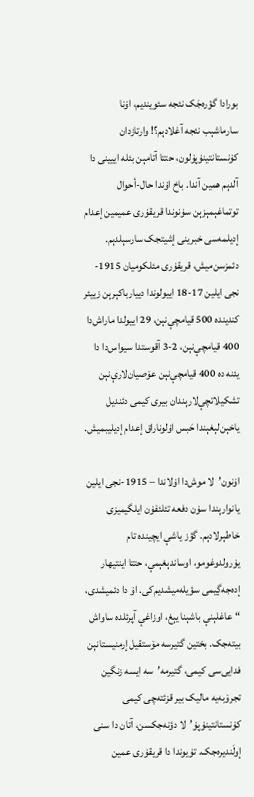بورادا گؤره‌جَک نئجه‌ سئویندیم، اۏنا سارماشېب نئجه‌ آغلادېم؟! وارتازدان کۏنستانتینۏپۏلون، حتتا آتامېن بئله‌ اییینی دا آلدېم همین آندا. باخ اۏندا حال-أحوال توتماغېمېزېن سۏنوندا قریقۏری عمیمین إعدام إدیلمه‌سی خبرینی إشیتجک سارسېلدېم. دئمزسن‌میش، قریقۏری مئلکومیان 1915-نجی ایلین 17-18 اییولوندا دییارباکېرېن زییئر کندینده‌ 500 قیامچې‌نېن، 29 اییولدا ماراش‌دا 400 قیامچې‌نېن، 2-3 آقوستدا سیواس‌دا دا یئنه‌ ده‌ 400 قیامچې‌نېن عۆصیان‌لارې‌نېن تشکیلاتچې‌لارېندان بیری کیمی دئندیل یاخېن‌لېغېندا حَبس اۏلوناراق إعدام إدیلیبمیش.

اۏنون’لا موش‌دا اۏلاندا – 1915-نجی ایلین یانوارېندا سۏن دفعه‌ تئلئفۏن ایلگیمیزی خاطېرلادېم. گؤز یاشې ایچینده‌ تام یۏرولدوغومو، اوساندېغېمې، حتتا اینتیهار إده‌جه‌ڲیمی سؤیله‌میشدیم‌کی. اۏ دا دئمیشدی، “عاغلېنې باشېنا یېغ، اوزاغې آپرئلده‌ ساواش بیته‌جک. بختین گتیرسه‌ مۆستقیل إرمنیستا‌نېن فدایی‌سی کیمی، گتیر‌مه’سه‌ ایسه‌ زنگین تجرۆبه‌یه‌ ما‌لیک بیر قزئته‌چی کیمی کۏنستانتینۏپۏ’لا دؤنه‌جکسن، آتان دا سنی إولَندیره‌جک. تۏیوندا دا قریقۏری عمین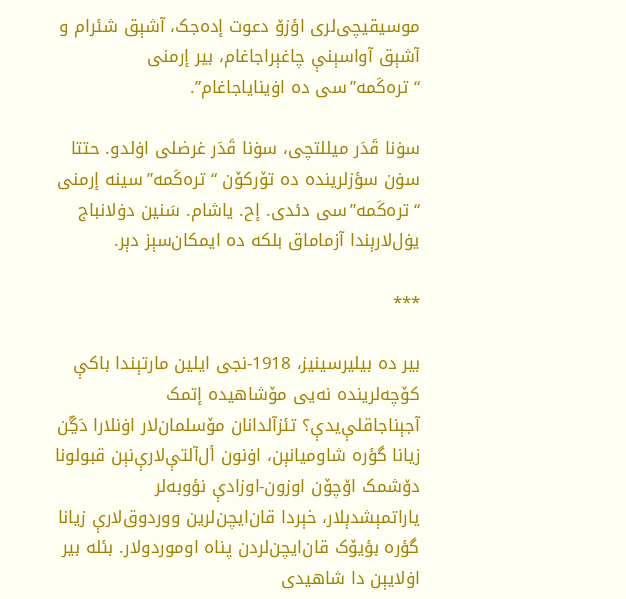موسیقیچی‌لری اؤزۆ دعوت إده‌جک، آشېق شئرام و آشېق آواسېنې چاغېراجاغام، بیر إرمنی “تره‌کَمه‌”سی ده‌ اۏینایاجاغام”.

سۏنا قَدَر میللتچی، سۏنا قَدَر غرضلی‌ اۏلدو. حتتا سۏن سؤز‌لرینده‌ ده‌ تۆرکۆن “تره‌کَمه‌”سینه‌ إرمنی “تره‌کَمه‌”سی دئدی. إح. یاشام. سَنین دۏلانباج یۏل‌لارېندا آزماماق بلکه‌ ده‌ ایمکان‌سېز دېر.

***

بیر ده‌ بیلیر‌سینیز، 1918-نجی ایلین مارتېندا با‌کې کۆچه‌لرینده‌ نه‌یی مۆشاهیده‌ إتمک آجېناجاقلې‌یدې؟ تئزآلدانان مۆسلمان‌لار اۏنلارا دَڲَن زیانا گؤره‌ شاومیا‌نېن، اۏنون أل‌آلتې‌لارې‌نېن قبولونا دۆشمک اۆچۆن اوزون-اوزادې نؤوبه‌لر یاراتمېشدېلار، خېر‌دا قان‌ایچن‌لرین ووردوق‌لارې زیانا گؤره‌ بؤیۆک قان‌ایچن‌لردن پناه‌ اوموردولار. بئله‌ بیر اۏلایېن دا شاهیدی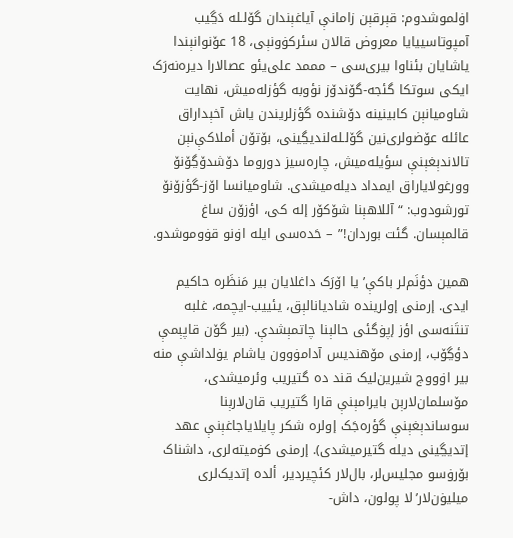اۏلموشدوم: قېرقېن زامانې آیاغېندان گۆلـله‌ دَڲیب آمپوتاسییایا معروض قالا‌ن سئرکۏونېی، 18 عۆنوانېندا یاشایان بئناوا بیری‌سی – مممد علی‌یئو عصا‌لارا دیره‌نه‌رَک ایکی سوتکا گئجه‌-گۆندۆز نؤوبه‌ گؤزله‌میش، نهایت شاومیا‌نېن کابینینه‌ دۆشنده‌ گؤزلریندن‌ یاش آخېداراق عائله‌ عۆضولری‌نین گۆلـله‌لندیڲینی، بۆتۆن أملاکې‌نېن تالاندېغېنې سؤیله‌میش، چاره‌سیز دوروما دۆشدۆڲۆنۆ وورغولایاراق ایمداد دیله‌میشدی. شاومیانسا اۆز-گؤزۆنۆ تورشودوب: “آللاهېنا شۆکۆر إله‌ کی، اؤزۆن ساغ قالمېسان. گئت بوردان!” – حَده‌سی ایله‌ اۏنو قۏوموشدو.

همین دؤنَم‌لر باکې‌’یا اۆرَک داغلایان بیر مَنظَره‌ حاکیم ایدی. إرمنی إولرینده‌ شادیانا‌لېق، یئییب-ایچمه‌، غلبه‌ تنتَنه‌سی اؤز إپۏگئی حالېنا چاتمېشدې. (بیر گۆن قاپېمې دؤڲۆب، إرمنی مۆهندیس آدامۏوون یاشام یۏلداشې منه‌ بیر اۏووج شیرین‌لیک قند ده‌ گتیریب وئرمیشدی، مۆسلمان‌لارېن بایرامېنې قارا گتیریب قان‌لارېنا سوساندېغېنې گؤره‌جَک إولره‌ شکر پایلایاجاغېنې عهد إتدیڲینی دیله‌ گتیر‌میشدی). إرمنی کۏمیته‌لری، داشناک بۆرۏسو مجلیس‌لر، بال‌لار کئچیردیر، ألده‌ إتدیک‌لری میلیۏن‌لار’لا پولون، داش-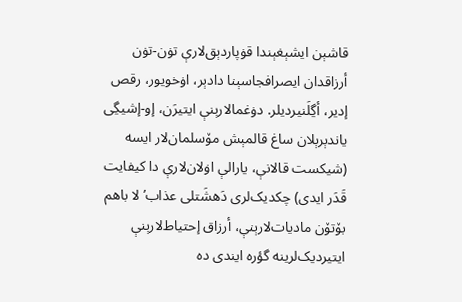قاشېن ایشېغېندا قۏپاردېق‌لارې تۏن-تۏن أرزاقدان ایصرافجاسېنا دادېر، اۏخویور، رقص إدیر، أڲلَنیردیلر. دۏغما‌لارېنې ایتیرَن، إو-إشیڲی یاندېرېلان ساغ قالمېش مۆسلمان‌لار ایسه‌ (شیکست قالا‌نې، یارا‌لې اۏلان‌لارې دا کیفایت قَدَر ایدی) چکدیک‌لری دَهشَتلی عذاب’لا باهم بۆتۆن مادیات‌لارېنې، أرزاق إحتیاط‌لارېنې ایتیردیک‌لرینه‌ گؤره‌ ایندی ده‌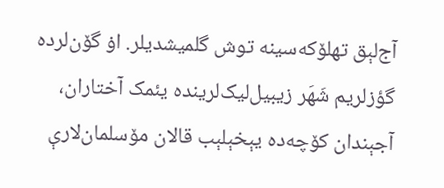آج‌لېق تهلۆکه‌سینه‌ توش گلمیشدیلر. اۏ گۆن‌لرده‌ گؤز‌لریم شَهَر زیبیل‌لیک‌لرینده‌ یئمک آختاران، آجېندان کۆچه‌ده‌ یېخېلېب قالا‌ن مۆسلمان‌لارې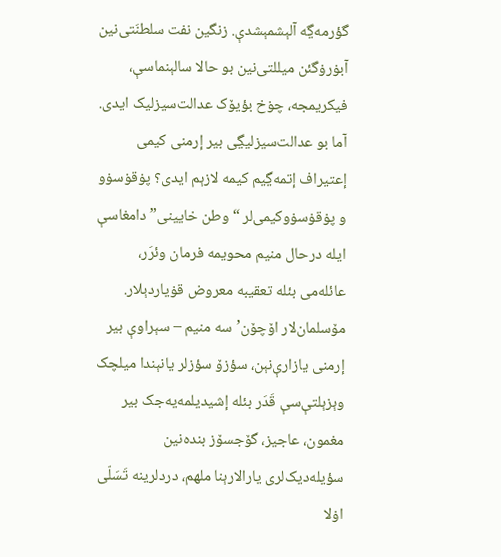گؤرمه‌ڲه‌ آلېشمېشدې. زنگین نفت سلطنَتی‌نین آبۏرۏگئن میللتی‌نین بو حالا سالېنماسې، فیکریمجه‌، چۏخ بؤیۆک عدالت‌سیز‌لیک ایدی. آما بو عدالت‌سیزلیڲی بیر إرمنی کیمی إعتیراف إتمه‌ڲیم کیمه‌ لازېم ایدی؟ پۏقۏسۏو و پۏقۏسۏوکیمی‌لر “وطن خایینی” دامغاسې ایله‌ درحال منیم محویمه فرمان وئرَر، عائله‌می بئله‌ تعقیبه‌ معروض قۏیاردېلار. مۆسلمان‌لار اۆچۆن’سه‌ منیم – سېراوې بیر إرمنی یازارې‌نېن، سؤزۆ سؤزلر یانېندا میلچک وېزېلتې‌سې قَدَر بئله‌ إشیدیلمه‌یه‌جک بیر مغمون، عاجیز، گۆجسۆز بنده‌نین سؤیله‌دیک‌لری یارا‌لارېنا ملهم، دردلرینه‌ تَسَلّی اۏلا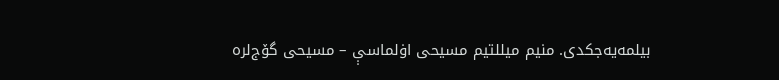بیلمه‌یه‌جکدی. منیم میللتیم مسیحی اۏلماسې – مسیحی گۆج‌لره‌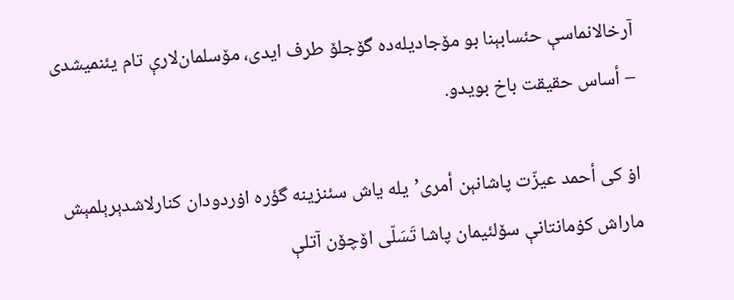آرخالانماسې حئسابېنا بو مۆجادیله‌ده‌ گۆجلۆ طرف ایدی، مۆسلمان‌لارې تام یئنمیشدی – أساس حقیقت باخ بویدو.

اۏ کی أحمد عیزّت پاشا‌نېن أمری‌’یله‌ یاش سئنزینه‌ گؤره‌ اۏردودان کنارلاشدېرېلمېش ماراش کۏمانتانې سۆلئیمان پاشا تَسَلّی اۆچۆن آتلې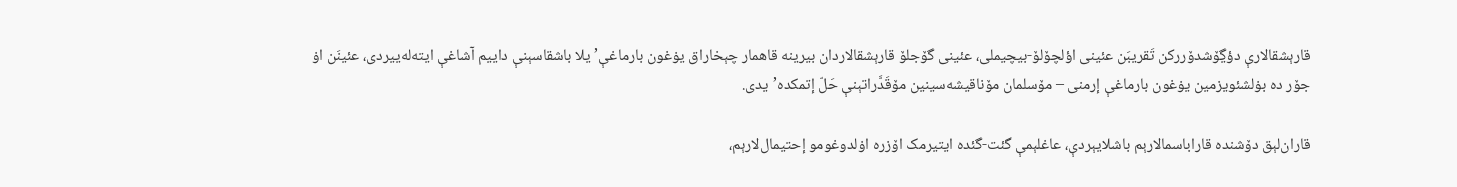قارېشقا‌لارې دؤڲۆشدۆررکن تَقریبَن عئینی اؤلچۆلۆ-بیچیملی، عئینی گۆجلۆ قارېشقا‌لاردان بیرینه‌ قاهمار چېخاراق یۏغون بارماغې’یلا باشقاسېنې داییم آشاغې ایته‌له‌ییردی، عئینَن اۏ جۆر ده‌ بۏلشئویزمین یۏغون بارماغې إرمنی – مۆسلمان مۆناقیشه‌سینین مۆقَدَّراتېنې حَلّ إتمکده‌’یدی.

قاران‌لېق دۆشنده‌ قاراباسما‌لارېم باشلایېردې، عاغلېمې گئت-گئده‌ ایتیرمک اۆزره‌ اۏلدوغومو إحتیمال‌لارېم،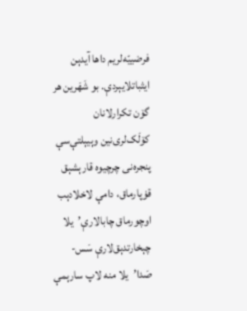فرضیيّه‌لریم داها آیدېن ایثباتلایېردې. بو شَهَرین هر گۆن تکرارلانان کۆلَک‌لری‌نین وېیېلتې‌سې پنجره‌نی چرچیوه‌ قارېشېق قۏپارماق، دامې لاخلادېب اوچورماق چابالا‌رې’یلا‌ چېخارتدېق‌لارې سَس-صَدا’یلا منه‌ لاپ سارېمې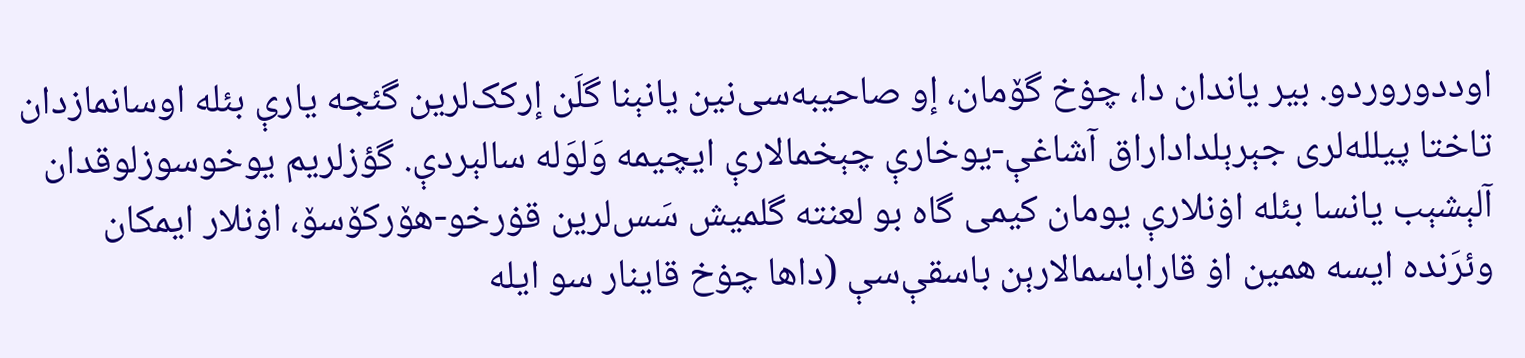اوددوروردو. بیر یاندان دا، چۏخ گۆمان، إو صاحیبه‌سی‌نین یانېنا گلَن إرکک‌لرین گئجه‌ یارې بئله‌ اوسانمازدان تاختا پیلله‌لری جېرېلداداراق آشاغې-یوخارې چېخما‌لارې ایچیمه‌ وَلوَله سالېردې. گؤز‌لریم یوخوسوزلوقدان آلېشېب یانسا بئله‌ اۏنلارې یومان کیمی گاه‌ بو لعنته‌ گلمیش سَس‌لرین قۏرخو-هۆرکۆسۆ، اۏنلار ایمکان وئرَنده‌ ایسه‌ همین اۏ قاراباسما‌لارېن باسقې‌سې (داها چۏخ قاینار سو ایله‌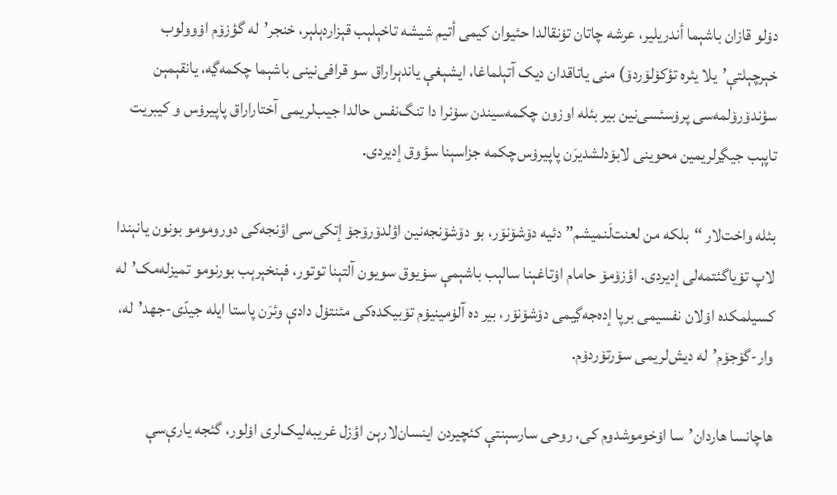دۏلو قازان باشېما أندریلیر، عرشه‌ چاتان تۏنقالدا حئیوان کیمی أتیم شیشه‌ تاخېلېب قېزاردېلېر، خنجر’له گؤزۆم اۏوولوب خېرچېلتې’یلا‌ یئره‌ تؤکۆلۆردۆ) منی یاتاقدان دیک آتېلماغا، ایشېغې یاندېراراق سو قرافی‌نینی باشېما چکمه‌ڲه‌، یانقېمېن سؤندۆرۆلمه‌سی پرۏسئسی‌نین بیر بئله‌ اوزون چکمه‌سیندن‌ سۏنرا دا تنگ‌نفس حالدا جیب‌لریمی آختاراراق پاپیرۏس و کیبریت تاپېب جیڲرلریمین محوینی لابۆدلشدیرَن پاپیرۏس‌چکمه‌ جزا‌سېنا سؤوق إدیردی.

بئله‌ واخت‌لار “بلکه‌ من لعنت‌لَنمیشم” دئیه‌ دۆشۆنۆر، بو دۆشۆنجه‌نین اؤلدۆرۆجۆ إتکی‌سی اؤنجه‌کی دورومومو بونون یانېندا لاپ تۏیاگئتمه‌لی إدیردی. اؤزۆمۆ حامام اۏتاغېنا سالېب باشېمې سۏیوق سویون آلتېنا توتور، فېنخېرېب بورنومو تمیز‌له‌مک’له کسیلمکده‌ اۏلان نفسیمی برپا إده‌جه‌ڲیمی دۆشۆنۆر، بیر ده‌ آلۏمینیۏم تۆبیکده‌کی مئنتۏل دادې وئرَن پاستا ایله‌ جیدّی-جهد’له‌، وار-گۆجۆم’له‌ دیش‌لریمی سۆرتۆردۆم.

هاچانسا هاردان’سا اۏخوموشدوم کی، روحی سارسېنتې کئچیردن اینسان‌لارېن اؤزل غریبه‌لیک‌لری اۏلور، گئجه‌ یارې‌سې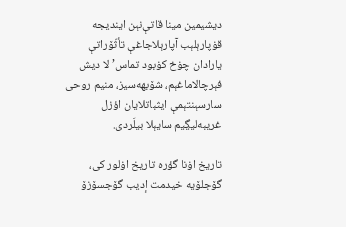دیشیمین مینا قاتې‌نېن ایندیجه‌ قۏپارېلېب آپارېلاجاغې تأثّۆراتې یارادان چۏخ کۏبود تماس’لا‌ دیش فېرچالاماغېم، شۆبهه‌سیز، منیم روحی سارسېنتېمې ایثباتلایان اؤزل غریبه‌لیڲیم سایېلا‌ بیلَردی.

تاریخ اۏنا گؤره‌ تاریخ اۏلور کی، گۆجلۆیه‌ خیدمت إدیب گۆجسۆزۆ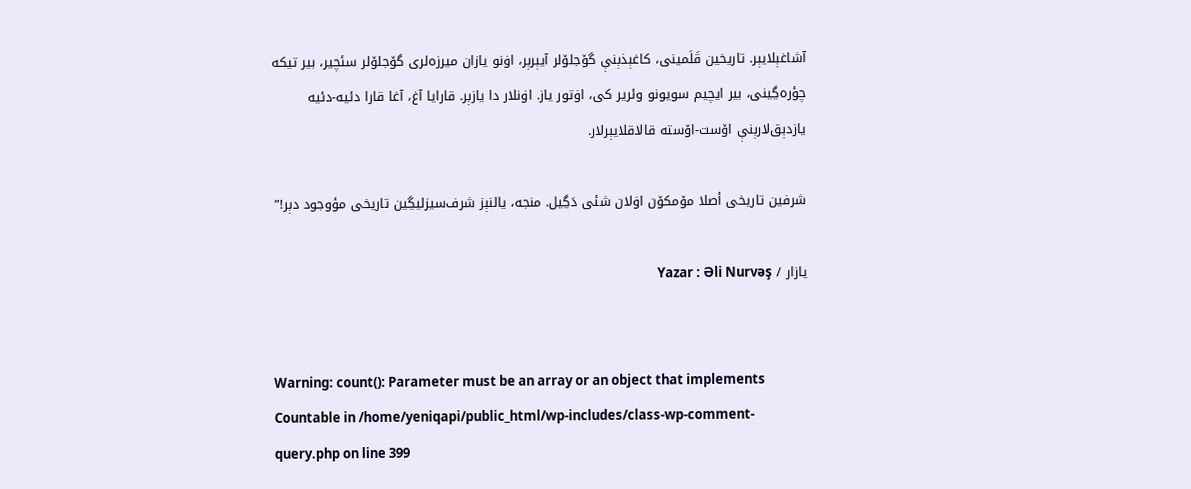آشاغېلایېر. تاریخین قَلَمینی، کاغېذېنې گۆجلۆلر آیېرېر، اۏنو یازان میرزه‌لری گۆجلۆلر سئچیر، بیر تیکه‌ چؤره‌ڲینی، بیر ایچیم سویونو وئریر کی، اۏتور یاز. اۏنلار دا یازېر. قارایا آغ، آغا قارا دئیه‌-دئیه‌ یازدېق‌لارېنې اۆست-اۆسته‌ قالا‌قلایېرلار.

شرفین تاریخی أصلا مۆمکۆن اۏلان شئی دَڲیل. منجه‌، یالنېز شرف‌سیز‌لیڲین تاریخی مؤوجود دېر!”

یازار / Yazar : Əli Nurvəş


Warning: count(): Parameter must be an array or an object that implements Countable in /home/yeniqapi/public_html/wp-includes/class-wp-comment-query.php on line 399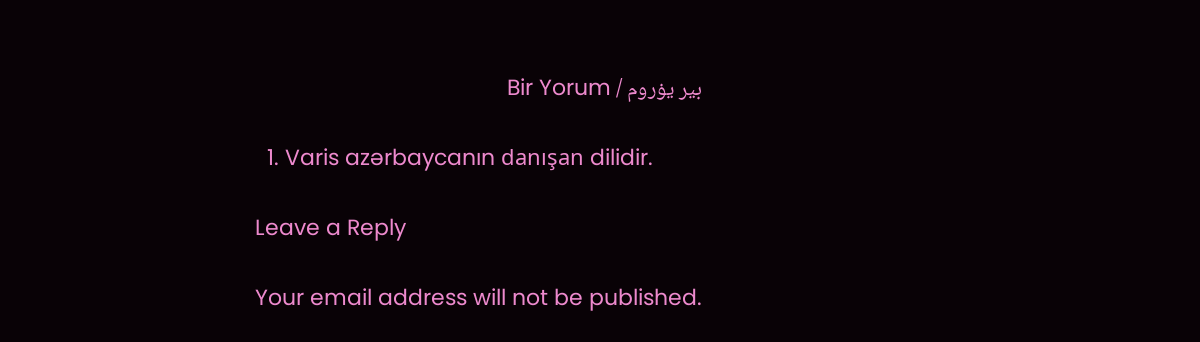بیر یۏروم / Bir Yorum

  1. Varis azərbaycanın danışan dilidir.

Leave a Reply

Your email address will not be published.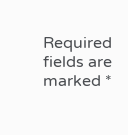Required fields are marked *